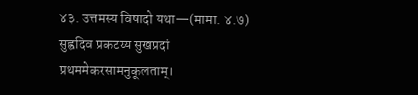४३. उत्तमस्य विषादो यथा—(मामा. ४.७)
सुह्वदिव प्रकटय्य सुखप्रदां प्रथममेकरसामनुकूलताम्।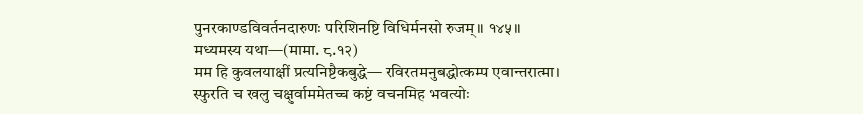पुनरकाण्डविवर्तनदारुणः परिशिनष्टि विधिर्मनसो रुजम्॥ १४५॥
मध्यमस्य यथा—(मामा. ८.१२)
मम हि कुवलयाक्षीं प्रत्यनिष्टैकबुद्धे— रविरतमनुबद्धोत्कम्प एवान्तरात्मा।
स्फुरति च खलु चक्षुर्वाममेतच्च कष्टं वचनमिह भवत्योः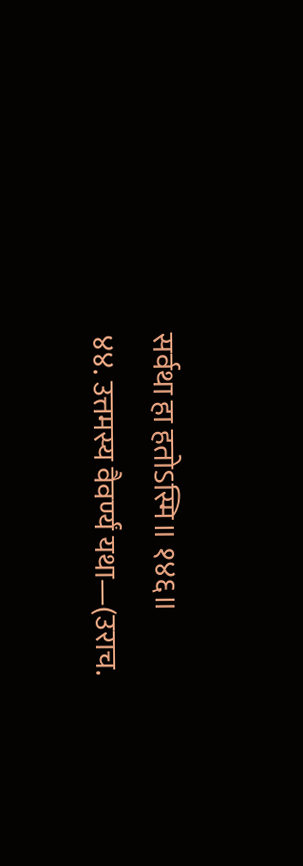सर्वथा हा हतोऽस्मि॥ १४६॥
४४. उत्तमस्य वैवर्ण्यं यथा—(उराच.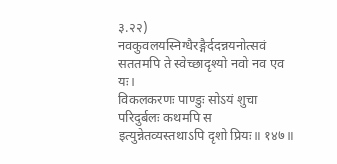३.२२)
नवकुवलयस्निग्धैरङ्गैर्ददन्नयनोत्सवं सततमपि ते स्वेच्छादृश्यो नवो नव एव यः।
विकलकरणः पाण्डुः सोऽयं शुचा परिदुर्बलः कथमपि स इत्युन्नेतव्यस्तथाऽपि दृशो प्रियः॥ १४७॥